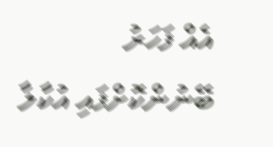އެއް ފަހަރު ބޭނުންކޮށްފައި އުކާލާ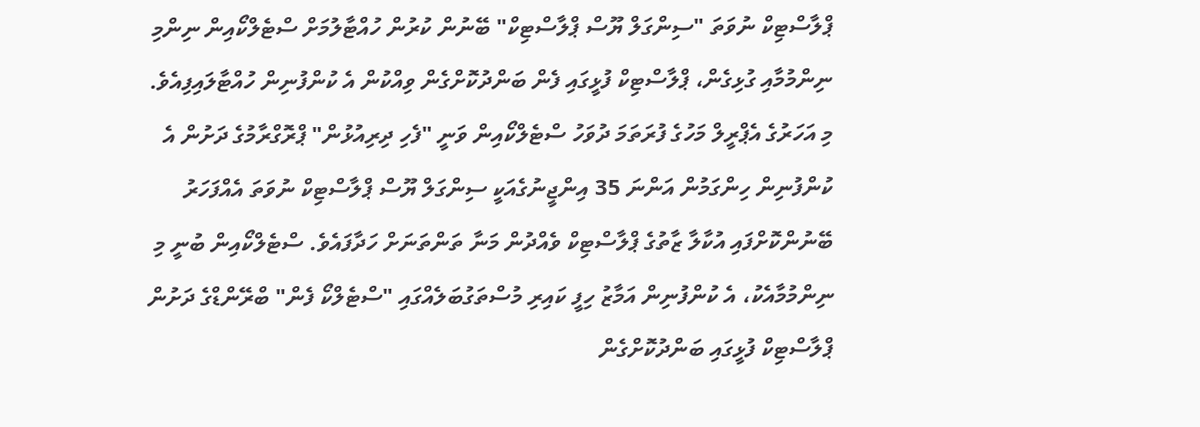ޕްލާސްޓިކް ނުވަތަ "ސިންގަލް ޔޫސް ޕްލާސްޓިކް" ބޭނުން ކުރުން ހުއްޓާލުމަށް ސްޓެލްކޯއިން ނިންމި ނިންމުމާއި ގުޅިގެން، ޕްލާސްޓިކް ފުޅީގައި ފެން ބަންދުކޮށްގެން ވިއްކުން އެ ކުންފުނިން ހުއްޓާލައިފިއެވެ.
މި އަހަރުގެ އެޕްރީލް މަހުގެ ފުރަތަމަ ދުވަހު ސްޓެލްކޯއިން ވަނީ "ފެހި ދިރިއުޅުން" ޕްރޮގްރާމުގެ ދަށުން އެ ކުންފުނިން ހިންގަމުން އަންނަ 35 އިންޖީނުގެއަކީ ސިންގަލް ޔޫސް ޕްލާސްޓިކް ނުވަތަ އެއްފަހަރު ބޭނުންކޮށްފައި އުކާލާ ޒާތުގެ ޕްލާސްޓިކް ވެއްދުން މަނާ ތަންތަނަށް ހަދާފައެވެ. ސްޓެލްކޯއިން ބުނީ މި ނިންމުމާއެކު، އެ ކުންފުނިން އަމާޒު ހިފީ ކައިރި މުސްތަގުބަލެއްގައި "ސްޓެލްކޯ ފެން" ބްރޭންޑްގެ ދަށުން ޕްލާސްޓިކް ފުޅީގައި ބަންދުކޮށްގެން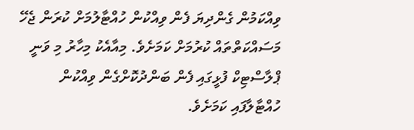ވިއްކަމުން ގެންދިޔަ ފެން ވިއްކުން ހުއްޓާލުމަށް ކުރަން ޖެހޭ މަސައްކަތްތައް ކުރުމަށް ކަމަށެވެ. މިއާއެކު މިހާރު މި ވަނީ ޕްލާސްޓިކް ފުޅީގައި ފެން ބަންދުކޮށްގެން ވިއްކުން ހުއްޓާލާފައި ކަމަށެވެ.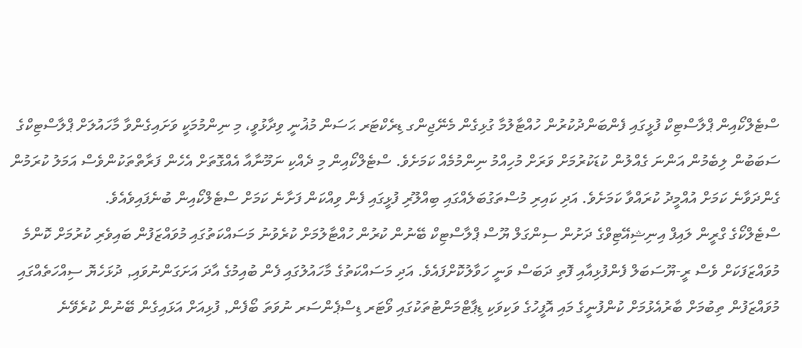ސްޓެލްކޯއިން ޕްލާސްޓިކް ފުޅީގައި ފެންބަންދުކުރުން ހުއްޓާލުމާ ގުޅިގެން މެނޭޖިންގ ޑިރެކްޓަރ ޙަސަން މުޣުނީ ވިދާޅުވީ، މި ނިންމުމަކީ ވަށައިގެންވާ މާހައުލަށް ޕްލާސްޓިކްގެ ސަބަބުން ލިބެމުން އަންނަ ގެއްލުން ކުޑަކުރުމަށް ވަރަށް މުހިއްމު ނިންމުމެއް ކަމަށެވެ. ސްޓެލްކޯއިން މި ދެއްކި ނަމޫނާއާ އެއްގޮތަށް އެހެން ފަރާތްތަކުންވެސް އަމަލު ކުރަމުން ގެންދަވާނެ ކަމަށް އުއްމީދު ކުރައްވާ ކަމަށެވެ. އަދި ކައިރި މުސްތަގުބަލެއްގައި ބިއްލޫރި ފުޅީގައި ފެން ވިއްކަން ފަށާނެ ކަމަށް ސްޓެލްކޯއިން ބުނެފައިވެއެވެ.
ސްޓެލްކޯގެ ގްރީން ލައިފް އިނިޝިއޭޓިވްގެ ދަށުން ސިންގަލް ޔޫސް ޕްލާސްޓިކް ބޭނުން ކުރުން ހުއްޓާލުމަށް ކުރެވުނު މަސައްކަތުގައި މުވައްޒަފުން ބައިވެރި ކުރުމަށް ކޮންމެ މުވައްޒަފަކަށް ވެސް ރީ-ޔޫސަބަލް ފެންފުޅިއާއި ފޮތި ދަބަސް ވަނީ ހަވާލުކޮށްފައެވެ. އަދި މަސައްކަތުގެ މާހައުލުގައި ފެން ބުއިމުގެ އާދަ އަށަގަންނުވައި, ދުޅަހެޔޮ ސިއްހަތެއްގައި މުވައްޒަފުން ތިބުމަށް ބާރުއެޅުމަށް ކުންފުނީގެ މައި އޮފީހުގެ ވަކިވަކި ޑިޕާޓްމަންޓުތަކުގައި ވޯޓަރ ޑިސްޕެންސަރ ނުވަތަ ބޯފެން, ފުޅިއަށް އަޅައިގެން ބޭނުން ކުރެވޭނެ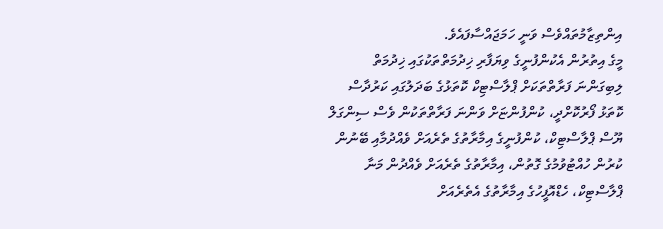އިންތިޒާމުތައްވެސް ވަނީ ހަމަޖައްސާފައެވެ.
މީގެ އިތުރުން އެކުންފުނީގެ ވިޔަފާރި ޚިދުމަތްތަކުގައި ޚިދުމަތް ލިބިގަންނަ ފަރާތްތަކަށް ޕްލާސްޓިކް ކޮތަޅުގެ ބަދަލުގައި ކަރުދާސް ކޮތަޅު ފޯރުކޮށްދީ، ކުންފުންޏަށް ވަންނަ ފަރާތްތަކުން ވެސް ސިންގަލް ޔޫސް ޕްލާސްޓިކް، ކުންފުނީގެ އިމާރާތުގެ ތެރެއަށް ވެއްދުމާއި ބޭނުން ކުރުން ހުއްޓުވުމުގެ ގޮތުން، އިމާރާތުގެ ތެރެއަށް ވެއްދުން މަނާ ޕްލާސްޓިކް، ހެޑްއޮފީހުގެ އިމާރާތުގެ އެތެރެއަށް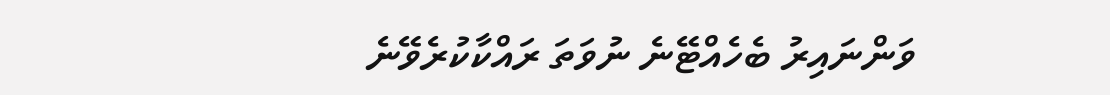ވަންނައިރު ބެހެއްޓޭނެ ނުވަތަ ރައްކާކުރެވޭނެ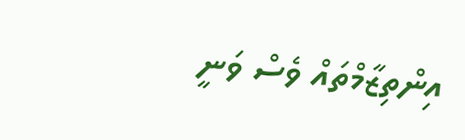އިންތިޒާމްތައް ވެސް ވަނީ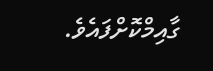ގާއިމްކޮށްފައެވެ.